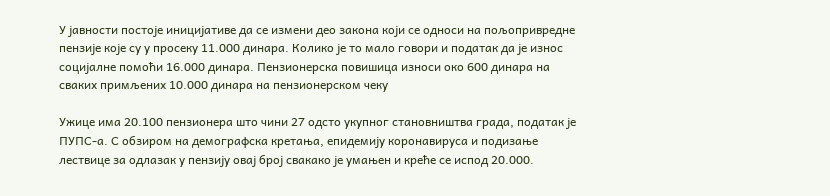У јавности постоје иницијативе да се измени део закона који се односи на пољопривредне пензије које су у просеку 11.000 динара. Колико је то мало говори и податак да је износ социјалне помоћи 16.000 динара. Пензионерска повишица износи око 600 динара на сваких примљених 10.000 динара на пензионерском чеку

Ужице има 20.100 пензионера што чини 27 одсто укупног становништва града, податак је ПУПС-а. С обзиром на демографска кретања, епидемију коронавируса и подизање лествице за одлазак у пензију овај број свакако је умањен и креће се испод 20.000.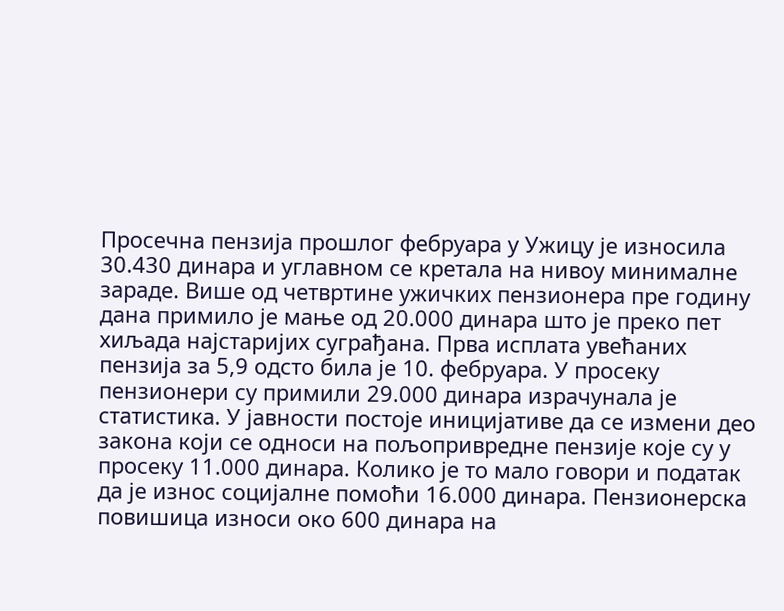Просечна пензија прошлог фебруара у Ужицу је износила 30.430 динара и углавном се кретала на нивоу минималне зараде. Више од четвртине ужичких пензионера пре годину дана примило је мање од 20.000 динара што је преко пет хиљада најстаријих суграђана. Прва исплата увећаних пензија за 5,9 одсто била је 10. фебруара. У просеку пензионери су примили 29.000 динара израчунала је статистика. У јавности постоје иницијативе да се измени део закона који се односи на пољопривредне пензије које су у просеку 11.000 динара. Колико је то мало говори и податак да је износ социјалне помоћи 16.000 динара. Пензионерска повишица износи око 600 динара на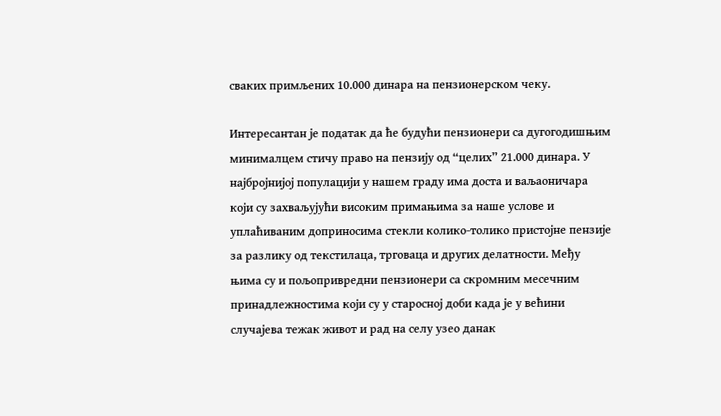сваких примљених 10.000 динара на пензионерском чеку.

Интересантан је податак да ће будући пензионери са дугогодишњим минималцем стичу право на пензију од “целих” 21.000 динара. У најбројнијој популацији у нашем граду има доста и ваљаоничара који су захваљујући високим примањима за наше услове и уплаћиваним доприносима стекли колико-толико пристојне пензије за разлику од текстилаца, трговаца и других делатности. Међу њима су и пољопривредни пензионери са скромним месечним принадлежностима који су у старосној доби када је у већини случајева тежак живот и рад на селу узео данак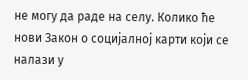не могу да раде на селу. Колико ће нови Закон о социјалној карти који се налази у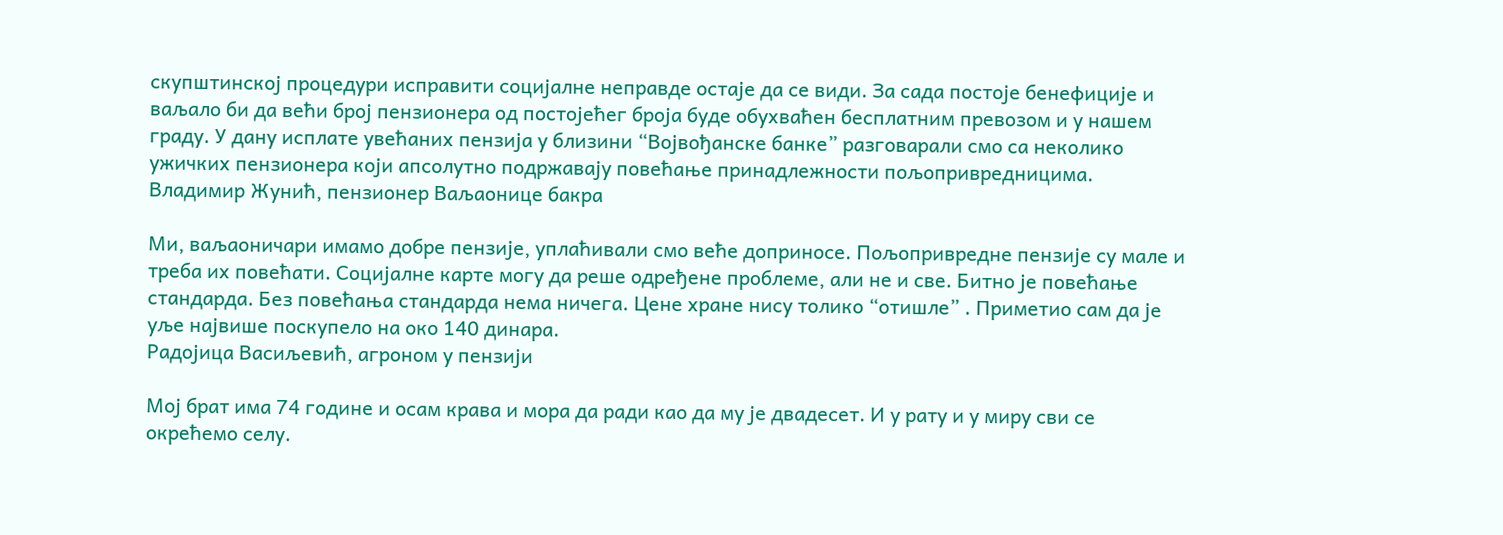скупштинској процедури исправити социјалне неправде остаје да се види. За сада постоје бенефиције и ваљало би да већи број пензионера од постојећег броја буде обухваћен бесплатним превозом и у нашем граду. У дану исплате увећаних пензија у близини “Војвођанске банке” разговарали смо са неколико ужичких пензионера који апсолутно подржавају повећање принадлежности пољопривредницима.
Владимир Жунић, пензионер Ваљаонице бакра

Ми, ваљаоничари имамо добре пензије, уплаћивали смо веће доприносе. Пољопривредне пензије су мале и треба их повећати. Социјалне карте могу да реше одређене проблеме, али не и све. Битно је повећање стандарда. Без повећања стандарда нема ничега. Цене хране нису толико “отишле” . Приметио сам да је уље највише поскупело на око 140 динара.
Радојица Васиљевић, агроном у пензији

Мој брат има 74 године и осам крава и мора да ради као да му је двадесет. И у рату и у миру сви се окрећемо селу.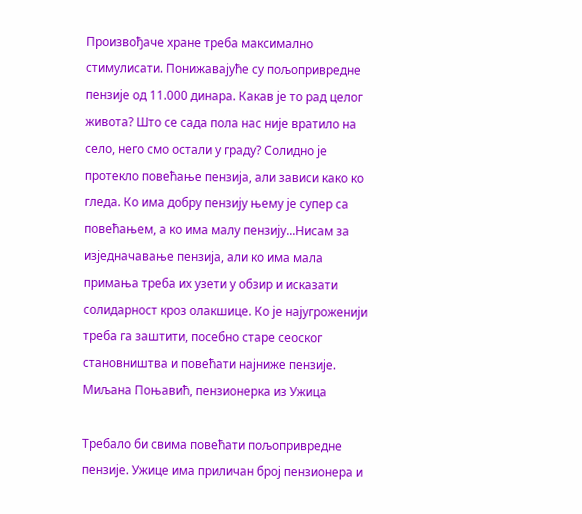Произвођаче хране треба максимално стимулисати. Понижавајуће су пољопривредне пензије од 11.000 динара. Какав је то рад целог живота? Што се сада пола нас није вратило на село, него смо остали у граду? Солидно је протекло повећање пензија, али зависи како ко гледа. Ко има добру пензију њему је супер са повећањем, а ко има малу пензију...Нисам за изједначавање пензија, али ко има мала примања треба их узети у обзир и исказати солидарност кроз олакшице. Ко је најугроженији треба га заштити, посебно старе сеоског становништва и повећати најниже пензије.
Миљана Поњавић, пензионерка из Ужица

Требало би свима повећати пољопривредне пензије. Ужице има приличан број пензионера и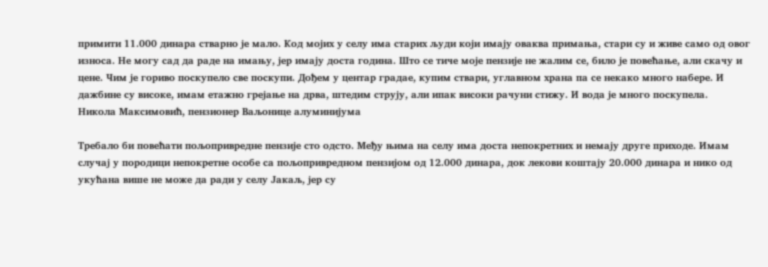примити 11.000 динара стварно је мало. Код мојих у селу има старих људи који имају оваква примања, стари су и живе само од овог износа. Не могу сад да раде на имању, јер имају доста година. Што се тиче моје пензије не жалим се, било је повећање, али скачу и цене. Чим је гориво поскупело све поскупи. Дођем у центар градае, купим ствари, углавном храна па се некако много набере. И дажбине су високе, имам етажно грејање на дрва, штедим струју, али ипак високи рачуни стижу. И вода је много поскупела.
Никола Максимовић, пензионер Ваљонице алуминијума

Требало би повећати пољопривредне пензије сто одсто. Међу њима на селу има доста непокретних и немају друге приходе. Имам случај у породици непокретне особе са пољопривредном пензијом од 12.000 динара, док лекови коштају 20.000 динара и нико од укућана више не може да ради у селу Јакаљ, јер су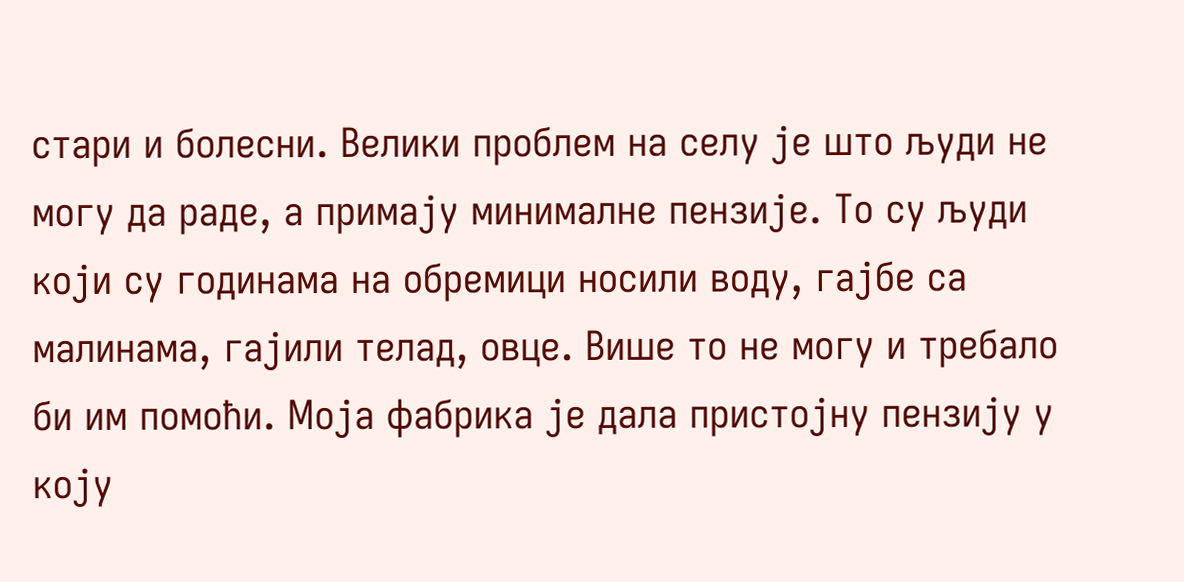стари и болесни. Велики проблем на селу је што људи не могу да раде, а примају минималне пензије. То су људи који су годинама на обремици носили воду, гајбе са малинама, гајили телад, овце. Више то не могу и требало би им помоћи. Моја фабрика је дала пристојну пензију у коју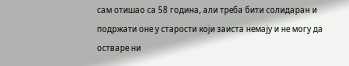сам отишао са 58 година, али треба бити солидаран и подржати оне у старости који заиста немају и не могу да остваре ни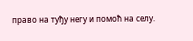право на туђу негу и помоћ на селу.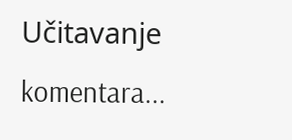Učitavanje komentara...